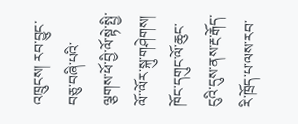འཁྲུངས། རབ་བྱུང་བཅུ་བཞི་པའི་ ལྕགས་ཕོ་བྱི་ལོ་སྟེ་སྤྱི་ལོ་་ལོར་སྐུ་གཤེགས། ཁོང་དགུང་ལོ་ཆུང་ ངུའི་དུས་ནས་རྔ་རྒོད་རི་ཁྲོད་པ་ལས་རབ་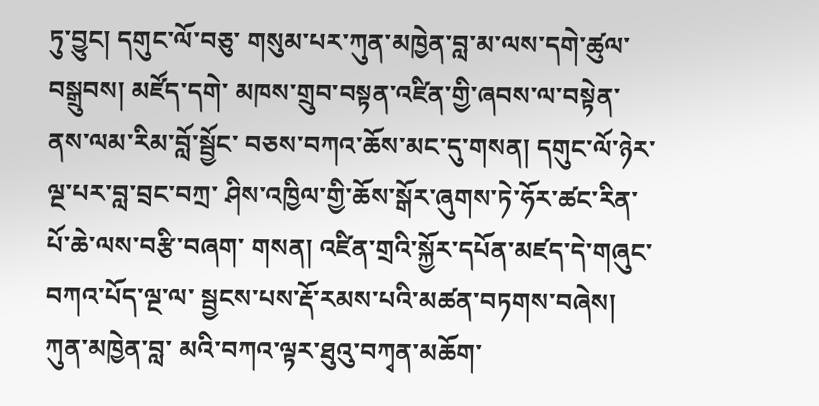ཏུ་བྱུང། དགུང་ལོ་བཅུ་ གསུམ་པར་ཀུན་མཁྱེན་བླ་མ་ལས་དགེ་ཚུལ་བསྒྲུབས། མཛོད་དགེ་ མཁས་གྲུབ་བསྟན་འཛིན་གྱི་ཞབས་ལ་བསྟེན་ནས་ལམ་རིམ་བློ་སྦྱོང་ བཅས་བཀའ་ཆོས་མང་དུ་གསན། དགུང་ལོ་ཉེར་ལྔ་པར་བླ་བྲང་བཀྲ་ ཤིས་འཁྱིལ་གྱི་ཆོས་སྒོར་ཞུགས་ཏེ་ཧོར་ཚང་རིན་པོ་ཆེ་ལས་བརྩི་བཞག་ གསན། འཛིན་གྲའི་སྐྱོར་དཔོན་མཛད་དེ་གཞུང་བཀའ་པོད་ལྔ་ལ་ སྦྱངས་པས་རྡོ་རམས་པའི་མཚན་བཏགས་བཞེས། ཀུན་མཁྱེན་བླ་ མའི་བཀའ་ལྟར་ཐུའུ་བཀྭན་མཆོག་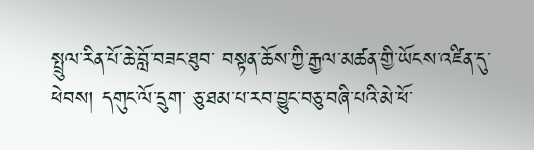སྤྲུལ་རིན་པོ་ཆེ་བློ་བཟང་ཐུབ་ བསྟན་ཆོས་ཀྱི་རྒྱལ་མཚན་གྱི་ཡོངས་འཛིན་དུ་ཕེབས། དགུང་ལོ་དྲུག་ ཅུ་ཐམ་པ་རབ་བྱུང་བཅུ་བཞི་པའི་མེ་ཕོ་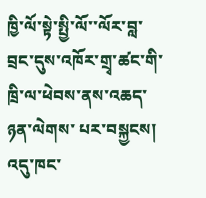ཁྱི་ལོ་སྟེ་སྤྱི་ལོ་་ལོར་བླ་ བྲང་དུས་འཁོར་གྲྭ་ཚང་གི་ཁྲི་ལ་ཕེབས་ནས་འཆད་ཉན་ལེགས་ པར་བསྐྱངས། འདུ་ཁང་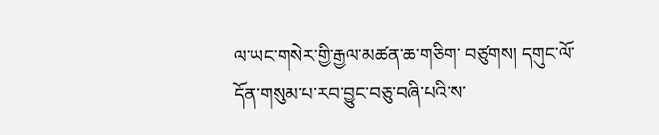ལ་ཡང་གསེར་གྱི་རྒྱལ་མཚན་ཆ་གཅིག་ བཙུགས། དགུང་ལོ་དོན་གསུམ་པ་རབ་བྱུང་བཅུ་བཞི་པའི་ས་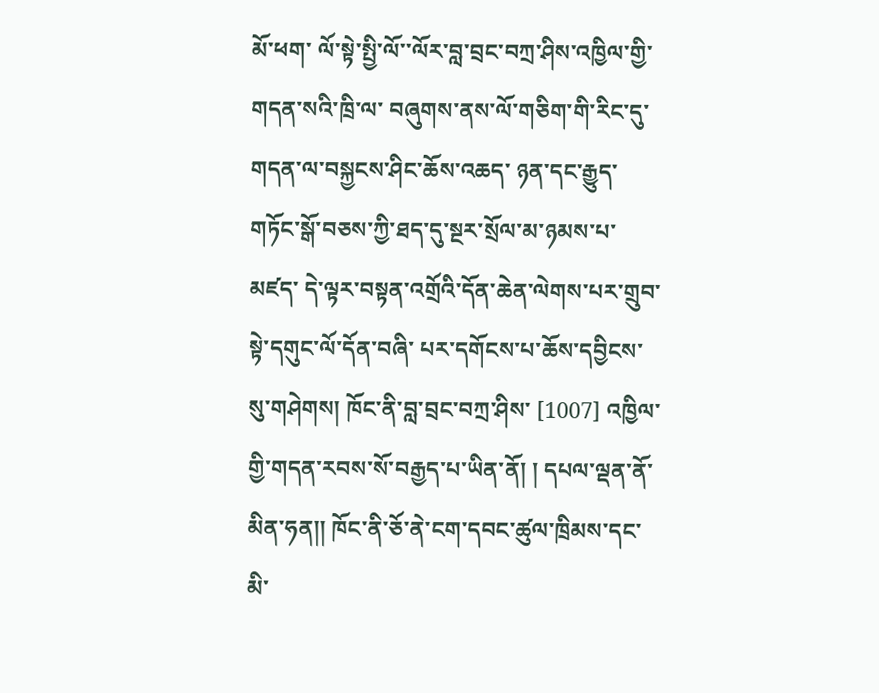མོ་ཕག་ ལོ་སྟེ་སྤྱི་ལོ་་ལོར་བླ་བྲང་བཀྲ་ཤིས་འཁྱིལ་གྱི་གདན་སའི་ཁྲི་ལ་ བཞུགས་ནས་ལོ་གཅིག་གི་རིང་དུ་གདན་ལ་བསྐྱངས་ཤིང་ཆོས་འཆད་ ཉན་དང་རྒྱུད་གཏོང་སྒོ་བཅས་ཀྱི་ཐད་དུ་སྔར་སྲོལ་མ་ཉམས་པ་མཛད་ དེ་ལྟར་བསྟན་འགྲོའི་དོན་ཆེན་ལེགས་པར་གྲུབ་སྟེ་དགུང་ལོ་དོན་བཞི་ པར་དགོངས་པ་ཆོས་དབྱིངས་སུ་གཤེགས། ཁོང་ནི་བླ་བྲང་བཀྲ་ཤིས་ [1007] འཁྱིལ་གྱི་གདན་རབས་སོ་བརྒྱད་པ་ཡིན་ནོ། ། དཔལ་ལྡན་ནོ་མིན་ཧན།། ཁོང་ནི་ཅོ་ནེ་ངག་དབང་ཚུལ་ཁྲིམས་དང་མི་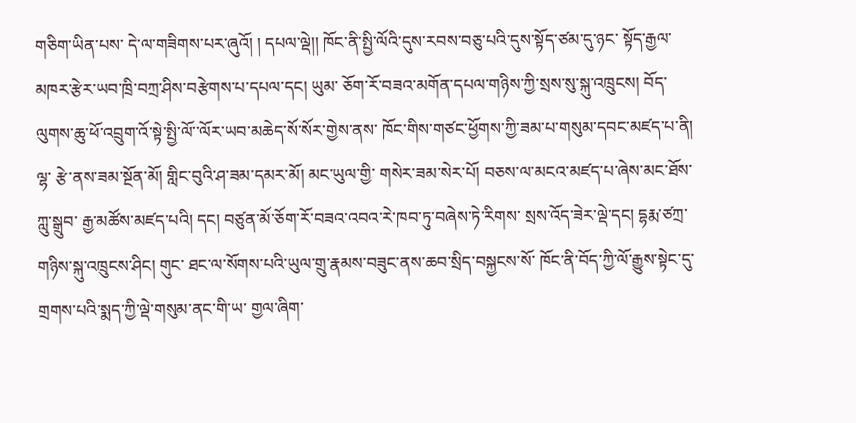གཅིག་ཡིན་པས་ དེ་ལ་གཟིགས་པར་ཞུའོ། ། དཔལ་ལྡེ།། ཁོང་ནི་སྤྱི་ལོའི་དུས་རབས་བཅུ་པའི་དུས་སྟོད་ཙམ་དུ་ཉང་ སྟོད་རྒྱལ་མཁར་རྩེར་ཡབ་ཁྲི་བཀྲ་ཤིས་བརྩེགས་པ་དཔལ་དང། ཡུམ་ ཅོག་རོ་བཟའ་མགོན་དཔལ་གཉིས་ཀྱི་སྲས་སུ་སྐུ་འཁྲུངས། བོད་ ལུགས་ཆུ་ཕོ་འབྲུག་འོ་སྟེ་སྤྱི་ལོ་་ལོར་ཡབ་མཆེད་སོ་སོར་གྱེས་ནས་ ཁོང་གིས་གཙང་ཕྱོགས་ཀྱི་ཟམ་པ་གསུམ་དབང་མཛད་པ་ནི། ལྷ་ རྩེ་ནས་ཟམ་སྔོན་མོ། གླིང་བུའི་ཤ་ཟམ་དམར་མོ། མང་ཡུལ་གྱི་ གསེར་ཟམ་སེར་པོ། བཅས་ལ་མངའ་མཛད་པ་ཞེས་མང་ཐོས་ཀླུ་སྒྲུབ་ རྒྱ་མཚོས་མཛད་པའི། དང། བཙུན་མོ་ཅོག་རོ་བཟའ་འབའ་རེ་ཁབ་ཏུ་བཞེས་ཏེ་རིགས་ སྲས་འོད་ཟེར་ལྡེ་དང། དྷརྨ་ཙཀྲ་གཉིས་སྐུ་འཁྲུངས་ཤིང། གུང་ ཐང་ལ་སོགས་པའི་ཡུལ་གྲུ་རྣམས་བཟུང་ནས་ཆབ་སྲིད་བསྐྱངས་སོ་ ཁོང་ནི་བོད་ཀྱི་ལོ་རྒྱུས་སྟེང་དུ་གྲགས་པའི་སྨད་ཀྱི་ལྡེ་གསུམ་ནང་གི་ཡ་ གྱལ་ཞིག་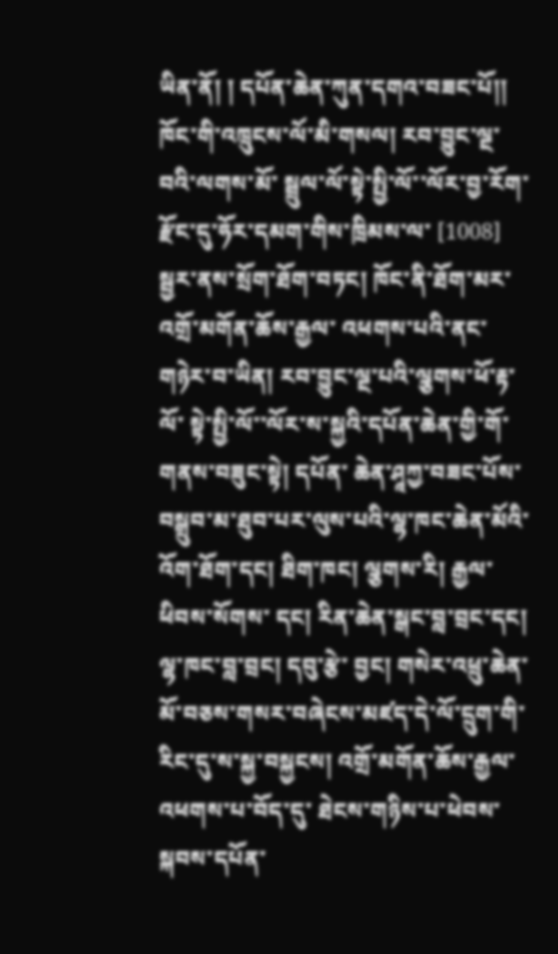ཡིན་ནོ། ། དཔོན་ཆེན་ཀུན་དགའ་བཟང་པོ།། ཁོང་གི་འཁྲུངས་ལོ་མི་གསལ། རབ་བྱུང་ལྔ་བའི་ལགས་མོ་ སྦྲུལ་ལོ་སྟེ་སྤྱི་ལོ་་ལོར་བྱ་རོག་རྫོང་དུ་ཧོར་དམག་གིས་ཁྲིམས་ལ་ [1008] སྦྱར་ནས་སྲོག་ཐོག་བཏང། ཁོང་ནི་ཐོག་མར་འགྲོ་མགོན་ཆོས་རྒྱལ་ འཕགས་པའི་ནང་གཉེར་བ་ཡིན། རབ་བྱུང་ལྔ་པའི་ལྕགས་ཕོ་རྟ་ལོ་ སྟེ་སྤྱི་ལོ་་ལོར་ས་སྐྱའི་དཔོན་ཆེན་གྱི་གོ་གནས་བཟུང་སྟེ། དཔོན་ ཆེན་ཤཱཀྱ་བཟང་པོས་བསྒྲུབ་མ་ཐུབ་པར་ལུས་པའི་ལྷ་ཁང་ཆེན་མོའི་ འོག་ཐོག་དང། ཐིག་ཁང། ལྕགས་རི། རྒྱལ་ཕིབས་སོགས་ དང། རིན་ཆེན་སྒང་བླ་བྲང་དང། ལྷ་ཁང་བླ་བྲང། དབུ་རྩེ་ བྱང། གསེར་འཕྲུ་ཆེན་མོ་བཅས་གསར་བཞེངས་མཛད་དེ་ལོ་དྲུག་གི་ རིང་དུ་ས་སྐྱ་བསྐྱངས། འགྲོ་མགོན་ཆོས་རྒྱལ་འཕགས་པ་བོད་དུ་ ཐེངས་གཉིས་པ་ཕེབས་སྐབས་དཔོན་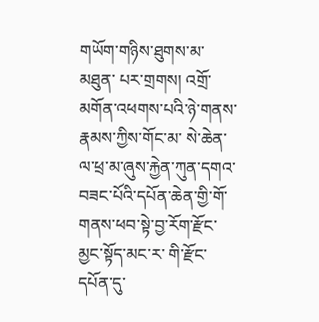གཡོག་གཉིས་ཐུགས་མ་མཐུན་ པར་གྲགས། འགྲོ་མགོན་འཕགས་པའི་ཉེ་གནས་རྣམས་ཀྱིས་གོང་མ་ སེ་ཆེན་ལ་ཕྲ་མ་ཞུས་རྐྱེན་ཀུན་དགའ་བཟང་པོའི་དཔོན་ཆེན་གྱི་གོ་ གནས་ཕབ་སྟེ་བྱ་རོག་རྫོང་ མྱང་སྟོད་མང་ར་ གི་རྫོང་དཔོན་དུ་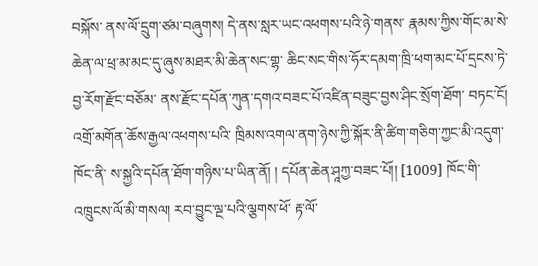བསྐོས་ ནས་ལོ་དྲུག་ཙམ་བཞུགས། དེ་ནས་སླར་ཡང་འཕགས་པའི་ཉེ་གནས་ རྣམས་ཀྱིས་གོང་མ་སེ་ཆེན་ལ་ཕྲ་མ་མང་དུ་ཞུས་མཐར་མི་ཆེན་སང་གྷ་ ཆིང་སང་གིས་ཧོར་དམག་ཁྲི་ཕག་མང་པོ་དྲངས་ཏེ་བྱ་རོག་རྫོང་བཅོམ་ ནས་རྫོང་དཔོན་ཀུན་དགའ་བཟང་པོ་འཛིན་བཟུང་བྱས་ཤིང་སྲོག་ཐོག་ བཏང་ངོ། འགྲོ་མགོན་ཆོས་རྒྱལ་འཕགས་པའི་ ཁྲིམས་འགལ་ནག་ཉེས་ཀྱི་སྐོར་ནི་ཚིག་གཅིག་ཀྱང་མི་འདུག་ཁོང་ནི་ ས་སྐྱའི་དཔོན་ཐོག་གཉིས་པ་ཡིན་ནོ། ། དཔོན་ཆེན་ཤཱཀྱ་བཟང་པོ།། [1009] ཁོང་གི་འཁྲུངས་ལོ་མི་གསལ། རབ་བྱུང་ལྔ་པའི་ལྕགས་ཕོ་ རྟ་ལོ་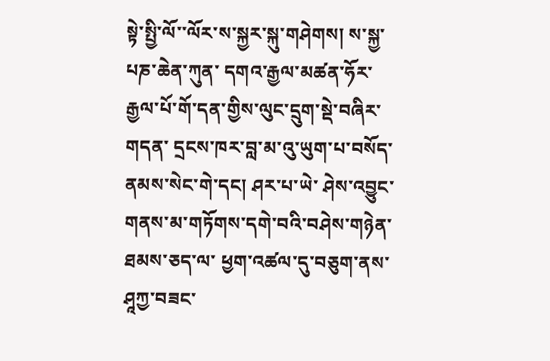སྟེ་སྤྱི་ལོ་་ལོར་ས་སྐྱར་སྐུ་གཤེགས། ས་སྐྱ་པཎ་ཆེན་ཀུན་ དགའ་རྒྱལ་མཚན་ཧོར་རྒྱལ་པོ་གོ་དན་གྱིས་ལུང་དྲུག་སྡེ་བཞིར་གདན་ དྲངས་ཁར་བླ་མ་འུ་ཡུག་པ་བསོད་ནམས་སེང་གེ་དང། ཤར་པ་ཡེ་ ཤེས་འབྱུང་གནས་མ་གཏོགས་དགེ་བའི་བཤེས་གཉེན་ཐམས་ཅད་ལ་ ཕྱག་འཚལ་དུ་བཅུག་ནས་ཤཱཀྱ་བཟང་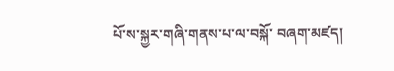པོ་ས་སྐྱར་གཞི་གནས་པ་ལ་བསྐོ་ བཞག་མཛད།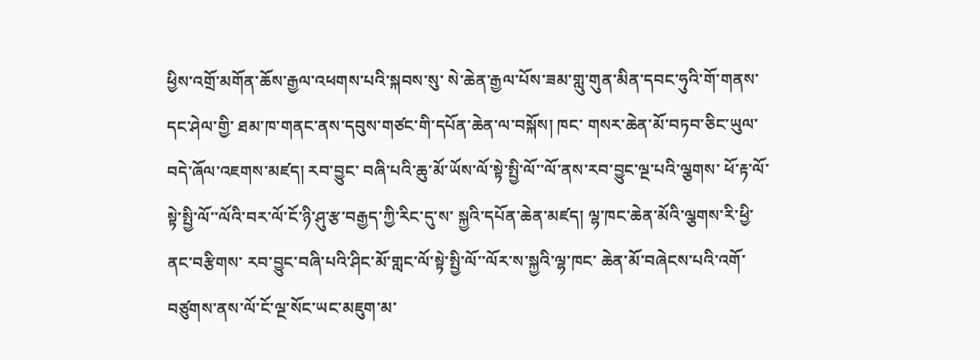ཕྱིས་འགྲོ་མགོན་ཆོས་རྒྱལ་འཕགས་པའི་སྐབས་སུ་ སེ་ཆེན་རྒྱལ་པོས་ཟམ་གླུ་གུན་མིན་དབང་ཧུའི་གོ་གནས་དང་ཤེལ་གྱི་ ཐམ་ཁ་གནང་ནས་དབུས་གཙང་གི་དཔོན་ཆེན་ལ་བསྐོས། ཁང་ གསར་ཆེན་མོ་བཏབ་ཅིང་ཡུལ་བདེ་ཞོལ་འཇགས་མཛད། རབ་བྱུང་ བཞི་པའི་ཆུ་མོ་ཡོས་ལོ་སྟེ་སྤྱི་ལོ་་ལོ་ནས་རབ་བྱུང་ལྔ་པའི་ལྕགས་ ཕོ་རྟ་ལོ་སྟེ་སྤྱི་ལོ་་ལོའི་བར་ལོ་ངོ་ཉི་ཤུ་རྩ་བརྒྱད་ཀྱི་རིང་དུ་ས་ སྐྱའི་དཔོན་ཆེན་མཛད། ལྷ་ཁང་ཆེན་མོའི་ལྕགས་རི་ཕྱི་ནང་བརྩིགས་ རབ་བྱུང་བཞི་པའི་ཤིང་མོ་གླང་ལོ་སྟེ་སྤྱི་ལོ་་ལོར་ས་སྐྱའི་ལྷ་ཁང་ ཆེན་མོ་བཞེངས་པའི་འགོ་བཙུགས་ནས་ལོ་ངོ་ལྔ་སོང་ཡང་མཇུག་མ་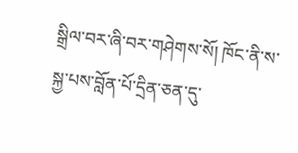སྒྲིལ་བར་ཞི་བར་གཤེགས་སོ། ཁོང་ནི་ས་སྐྱ་པས་བློན་པོ་དྲིན་ཅན་དུ་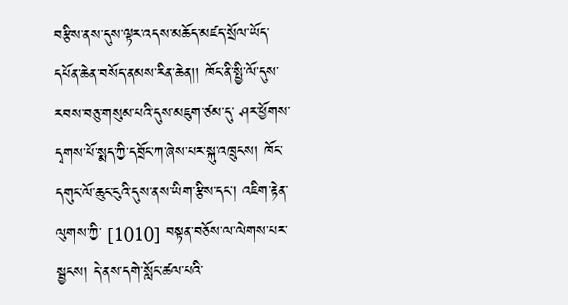བརྩིས་ནས་དུས་ལྟར་འདས་མཆོད་མཛད་སྲོལ་ཡོད་ དཔོན་ཆེན་བསོད་ནམས་རིན་ཆེན།། ཁོང་ནི་སྤྱི་ལོ་དུས་རབས་བཅུ་གསུམ་པའི་དུས་མཇུག་ཙམ་དུ་ ཤར་ཕྱོགས་དྭགས་པོ་སྨད་ཀྱི་དབྲོང་ཀ་ཞེས་པར་སྐུ་འཁྲུངས། ཁོང་ དགུང་ལོ་ཆུང་ངུའི་དུས་ནས་ཡིག་རྩིས་དང། འཇིག་རྟེན་ལུགས་ཀྱི་ [1010] བསྟན་བཅོས་ལ་ལེགས་པར་སྦྱངས། དེ་ནས་དགེ་སློང་ཚལ་པའི་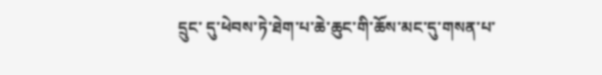དྲུང་ དུ་ཕེབས་ཏེ་ཐེག་པ་ཆེ་ཆུང་གི་ཆོས་མང་དུ་གསན་པ་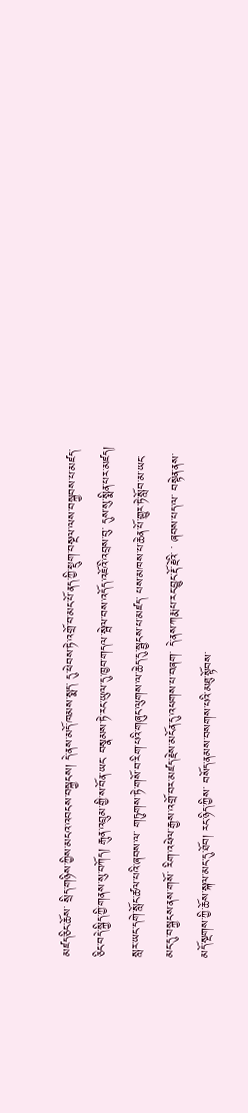མཛད་ཅིང་ཆོས་ སྲིད་གཉིས་ཀྱིས་མངའ་འབངས་བསྐྱངས། དེ་ནས་མདོ་ཁམས་སྨད་ དུ་ཕེབས་ཏེ་འགྲོ་བ་མང་པོ་ནད་ཀྱི་སྡུག་བསྔལ་ལས་བསྐྱབས་པ་མཛད་ ཅིང་བདེ་སྐྱིད་ཀྱི་གནས་སུ་བཀོད། རྒུན་འབྲུམ་གྱི་ས་བོན་ཡང་ བསྣམས་ཏེ་རང་ཡུལ་དུ་ཁྱབ་གདལ་སྦེལ་བས་འདོད་འཇོའི་འབྲས་བུ་ དུས་སུ་སྨིན་པར་མཛད། སླར་ཡང་དགེ་སློང་ཚལ་པའི་ཞབས་ལ་ གཏུགས་ཏེ་གསོ་བ་རིག་པའི་གཞུང་ལུགས་ལ་ཆེད་དུ་སྦྱངས་པ་མཛད་ པས་མཁས་པ་ཆེན་པོ་གྱུར་ཏེ་སློབ་མ་ཡང་མང་དུ་བསྐྱངས་ནས་གསོ་ རིག་འཕེལ་རྒྱས་འགྲོ་བར་མཛད་རྗེས་མངོན་དུ་འཕགས་པ་བཞག་ དེ་ནས་ཀརྨ་པ་རང་བྱུང་རྡོ་རྗེའི་ ་ ཞབས་པད་ལ་ བསྟེན་ནས་མདོ་སྔགས་ཀྱི་ཆོས་སྐལ་མང་དུ་ཐོབ། རང་ཉིད་ཀྱིས་ བསོད་ནམས་བསགས་པའི་མཐུ་སྟོབས་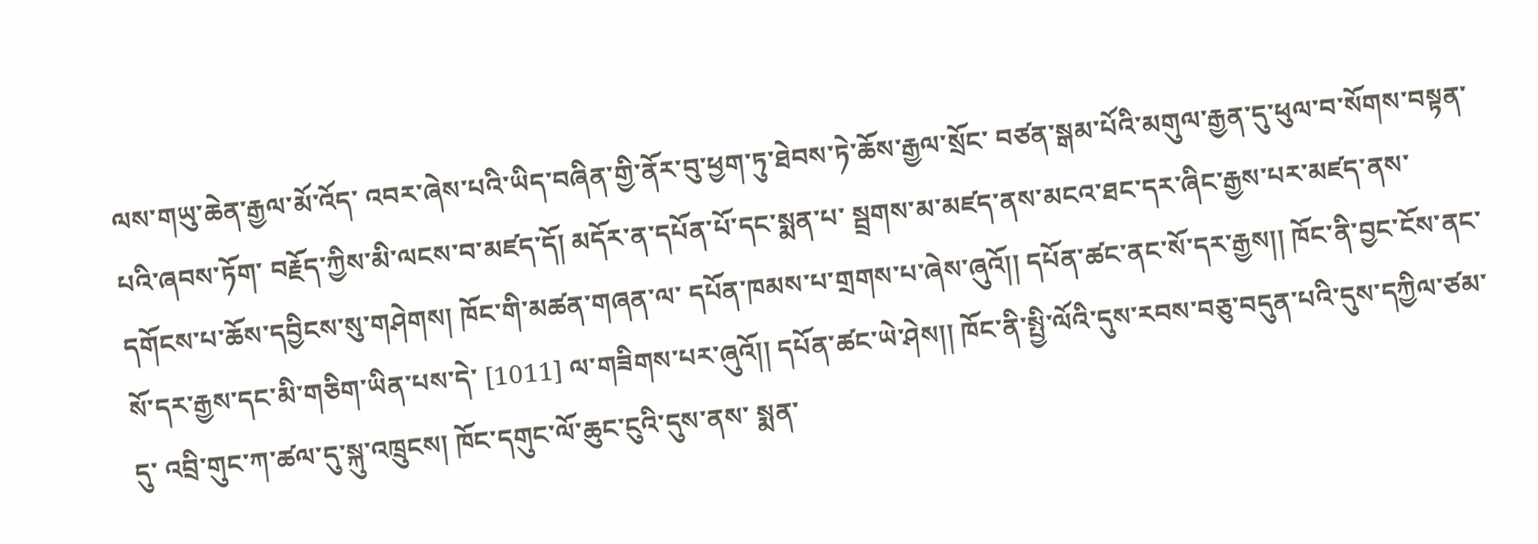ལས་གཡུ་ཆེན་རྒྱལ་མོ་འོད་ འབར་ཞེས་པའི་ཡིད་བཞིན་གྱི་ནོར་བུ་ཕྱག་ཏུ་ཐེབས་ཏེ་ཆོས་རྒྱལ་སྲོང་ བཙན་སྒམ་པོའི་མགུལ་རྒྱན་དུ་ཕུལ་བ་སོགས་བསྟན་པའི་ཞབས་ཏོག་ བརྗོད་ཀྱིས་མི་ལངས་བ་མཛད་དོ། མདོར་ན་དཔོན་པོ་དང་སྨན་པ་ སྦྲགས་མ་མཛད་ནས་མངའ་ཐང་དར་ཞིང་རྒྱས་པར་མཛད་ནས་ དགོངས་པ་ཆོས་དབྱིངས་སུ་གཤེགས། ཁོང་གི་མཚན་གཞན་ལ་ དཔོན་ཁམས་པ་གྲགས་པ་ཞེས་ཞུའོ།། དཔོན་ཚང་ནང་སོ་དར་རྒྱས།། ཁོང་ནི་བྱང་ངོས་ནང་སོ་དར་རྒྱས་དང་མི་གཅིག་ཡིན་པས་དེ་ [1011] ལ་གཟིགས་པར་ཞུའོ།། དཔོན་ཚང་ཡེ་ཤེས།། ཁོང་ནི་སྤྱི་ལོའི་དུས་རབས་བཅུ་བདུན་པའི་དུས་དཀྱིལ་ཙམ་དུ་ འབྲི་གུང་ཀ་ཚལ་དུ་སྐུ་འཁྲུངས། ཁོང་དགུང་ལོ་ཆུང་ངུའི་དུས་ནས་ སྨན་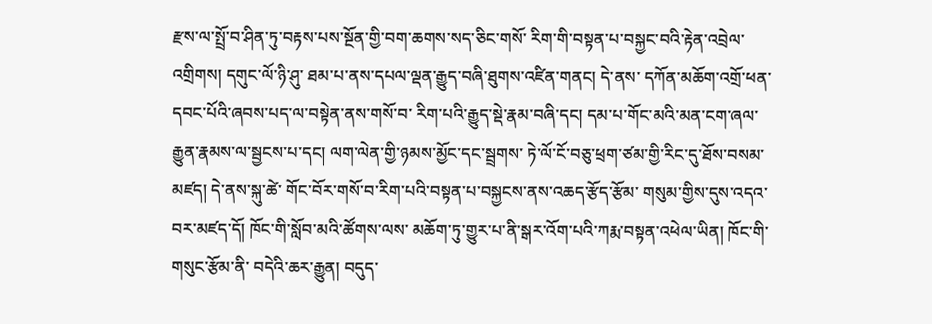རྫས་ལ་སྤྲོ་བ་ཤིན་ཏུ་བརྟས་པས་སྔོན་གྱི་བག་ཆགས་སད་ཅིང་གསོ་ རིག་གི་བསྟན་པ་བསྐྱང་བའི་རྟེན་འབྲེལ་འགྲིགས། དགུང་ལོ་ཉི་ཤུ་ ཐམ་པ་ནས་དཔལ་ལྡན་རྒྱུད་བཞི་ཐུགས་འཛིན་གནང། དེ་ནས་ དཀོན་མཆོག་འགྲོ་ཕན་དབང་པོའི་ཞབས་པད་ལ་བསྟེན་ནས་གསོ་བ་ རིག་པའི་རྒྱུད་སྡེ་རྣམ་བཞི་དང། དམ་པ་གོང་མའི་མན་ངག་ཞལ་ རྒྱུན་རྣམས་ལ་སྦྱངས་པ་དང། ལག་ལེན་གྱི་ཉམས་མྱོང་དང་སྦྲགས་ ཏེ་ལོ་ངོ་བཅུ་ཕྲག་ཙམ་གྱི་རིང་དུ་ཐོས་བསམ་མཛད། དེ་ནས་སྐུ་ཚེ་ གོང་བོར་གསོ་བ་རིག་པའི་བསྟན་པ་བསྐྱངས་ནས་འཆད་རྩོད་རྩོམ་ གསུམ་གྱིས་དུས་འདའ་བར་མཛད་དོ། ཁོང་གི་སློབ་མའི་ཚོགས་ལས་ མཆོག་ཏུ་གྱུར་པ་ནི་སྒར་འོག་པའི་ཀརྨ་བསྟན་འཕེལ་ཡིན། ཁོང་གི་ གསུང་རྩོམ་ནི་ བདེའི་ཆར་རྒྱུན། བདུད་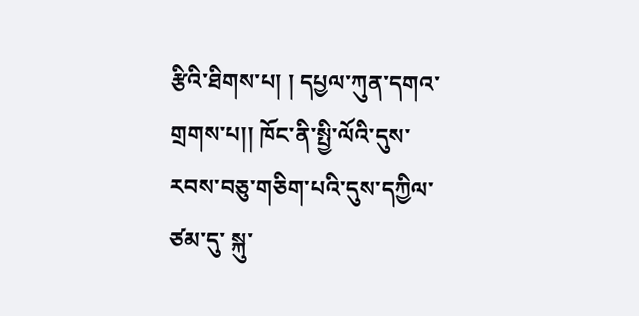རྩིའི་ཐིགས་པ། ། དཔྱལ་ཀུན་དགའ་གྲགས་པ།། ཁོང་ནི་སྤྱི་ལོའི་དུས་རབས་བཅུ་གཅིག་པའི་དུས་དཀྱིལ་ཙམ་དུ་ སྐུ་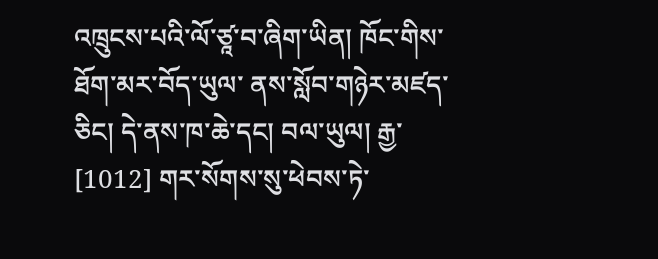འཁྲུངས་པའི་ལོ་ཙཱ་བ་ཞིག་ཡིན། ཁོང་གིས་ཐོག་མར་བོད་ཡུལ་ ནས་སློབ་གཉེར་མཛད་ཅིང། དེ་ནས་ཁ་ཆེ་དང། བལ་ཡུལ། རྒྱ་ [1012] གར་སོགས་སུ་ཕེབས་ཏེ་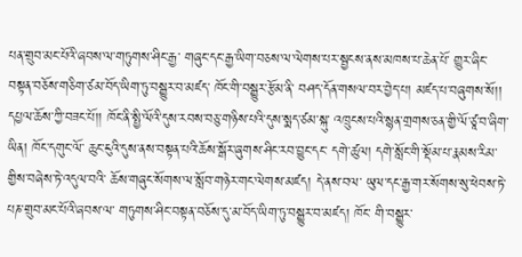པན་གྲུབ་མང་པོའི་ཞབས་ལ་གཏུགས་ཤིང་རྒྱ་ གཞུང་དང་རྒྱ་ཡིག་བཅས་ལ་ལེགས་པར་སྦྱངས་ནས་མཁས་པ་ཆེན་པོ་ གྱུར་ཞིང་བསྟན་བཅོས་གཅིག་ཙམ་བོད་ཡིག་ཏུ་བསྒྱུར་བ་མཛད་ ཁོང་གི་བསྒྱུར་རྩོམ་ནི་ བཤད་དོན་གསལ་བར་བྱེད་པ། མཛད་པ་བཞུགས་སོ།། དཔྱལ་ཆོས་ཀྱི་བཟང་པོ།། ཁོང་ནི་སྤྱི་ལོའི་དུས་རབས་བཅུ་གཉིས་པའི་དུས་སྨད་ཙམ་སྐུ་ འཁྲུངས་པའི་སྙན་གྲགས་ཅན་གྱི་ལོ་ཙཱ་བ་ཞིག་ཡིན། ཁོང་དགུང་ལོ་ ཆུང་ངུའི་དུས་ནས་བསྟན་པའི་ཆོས་སྒོར་ཞུགས་ཤིང་རབ་བྱུང་དང་ དགེ་ཚུལ། དགེ་སློང་གི་སྡོམ་པ་རྣམས་རིམ་གྱིས་བཞེས་ཏེ་འདུལ་བའི་ ཆོས་གཞུང་སོགས་ལ་སློབ་གཉེར་གང་ལེགས་མཛད། དེ་ནས་བལ་ ཡུལ་དང་རྒྱ་གར་སོགས་སུ་ཕེབས་ཏེ་པཎ་གྲུབ་མང་པོའི་ཞབས་ལ་ གཏུགས་ཤིང་བསྟན་བཅོས་དུ་མ་བོད་ཡིག་ཏུ་བསྒྱུར་བ་མཛད། ཁོང་ གི་བསྒྱུར་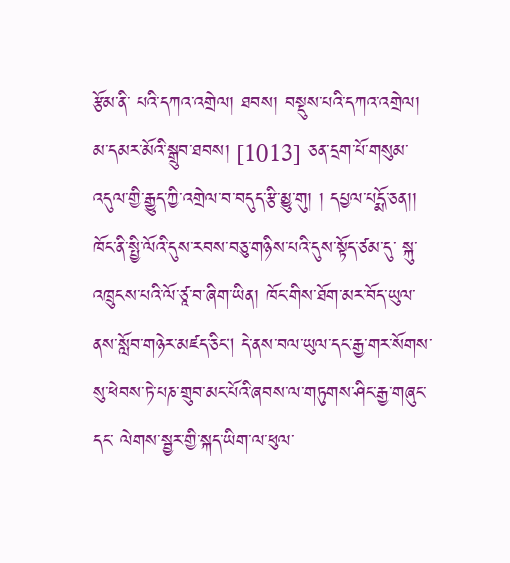རྩོམ་ནི་ པའི་དཀའ་འགྲེལ། ཐབས། བསྡུས་པའི་དཀའ་འགྲེལ། མ་དམར་མོའི་སྒྲུབ་ཐབས། [1013] ཅན་དྲག་པོ་གསུམ་འདུལ་གྱི་རྒྱུད་ཀྱི་འགྲེལ་བ་བདུད་རྩི་མྱུ་གུ། ། དཔྱལ་པདྨོ་ཅན།། ཁོང་ནི་སྤྱི་ལོའི་དུས་རབས་བཅུ་གཉིས་པའི་དུས་སྟོད་ཙམ་དུ་ སྐུ་འཁྲུངས་པའི་ལོ་ཙཱ་བ་ཞིག་ཡིན། ཁོང་གིས་ཐོག་མར་བོད་ཡུལ་ ནས་སློབ་གཉེར་མཛད་ཅིང། དེ་ནས་བལ་ཡུལ་དང་རྒྱ་གར་སོགས་ སུ་ཕེབས་ཏེ་པཎ་གྲུབ་མང་པོའི་ཞབས་ལ་གཏུགས་ཤིང་རྒྱ་གཞུང་དང་ ལེགས་སྦྱར་གྱི་སྐད་ཡིག་ལ་ཕུལ་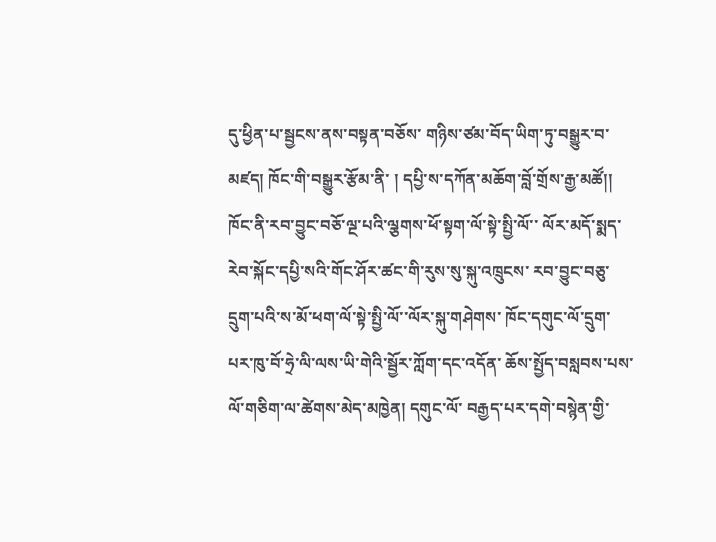དུ་ཕྱིན་པ་སྦྱངས་ནས་བསྟན་བཅོས་ གཉིས་ཙམ་བོད་ཡིག་ཏུ་བསྒྱུར་བ་མཛད། ཁོང་གི་བསྒྱུར་རྩོམ་ནི་ ། དཔྱི་ས་དཀོན་མཆོག་བློ་གྲོས་རྒྱ་མཚོ།། ཁོང་ནི་རབ་བྱུང་བཅོ་ལྔ་པའི་ལྕགས་ཕོ་སྟག་ལོ་སྟེ་སྤྱི་ལོ་་ ལོར་མདོ་སྨད་རེབ་སྐོང་དཔྱི་སའི་གོང་ཤོར་ཚང་གི་རུས་སུ་སྐུ་འཁྲུངས་ རབ་བྱུང་བཅུ་དྲུག་པའི་ས་མོ་ཕག་ལོ་སྟེ་སྤྱི་ལོ་་ལོར་སྐུ་གཤེགས་ ཁོང་དགུང་ལོ་དྲུག་པར་ཁུ་བོ་ཧྲེ་ལི་ལས་ཡི་གེའི་སྦྱོར་ཀློག་དང་འདོན་ ཆོས་སྤྱོད་བསླབས་པས་ལོ་གཅིག་ལ་ཚེགས་མེད་མཁྱེན། དགུང་ལོ་ བརྒྱད་པར་དགེ་བསྙེན་གྱི་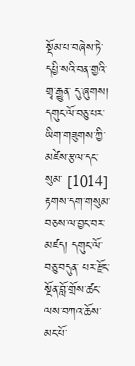སྡོམ་པ་བཞེས་ཏེ་དཔྱི་སའི་བན་གྱའི་གྲྭ་རྒྱུན་ དུ་ཞུགས། དགུང་ལོ་བཅུ་པར་ཡིག་གཟུགས་ཀྱི་མཛེས་རྩལ་དང་སུམ་ [1014] རྟགས་དག་གསུམ་བཅས་ལ་བྱང་བར་མཛད། དགུང་ལོ་བཅུ་བདུན་ པར་རྫོང་སྔོན་བློ་གྲོས་ཚང་ལས་བཀའ་ཆོས་མང་པོ་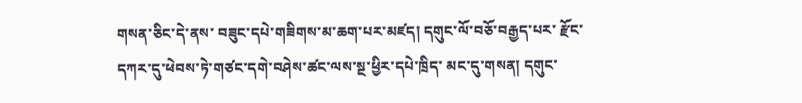གསན་ཅིང་དེ་ནས་ བཟུང་དཔེ་གཟིགས་མ་ཆག་པར་མཛད། དགུང་ལོ་བཅོ་བརྒྱད་པར་ རྫོང་དཀར་དུ་ཕེབས་ཏེ་གཙང་དགེ་བཤེས་ཚང་ལས་སྔ་ཕྱིར་དཔེ་ཁྲིད་ མང་དུ་གསན། དགུང་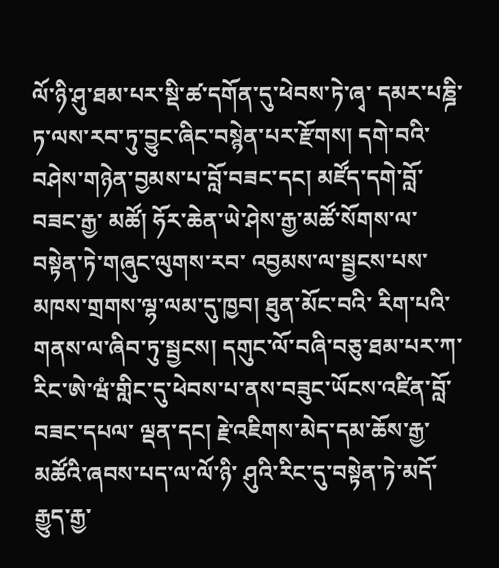ལོ་ཉི་ཤུ་ཐམ་པར་སྡི་ཚ་དགོན་དུ་ཕེབས་ཏེ་ཞྭ་ དམར་པཎྜི་ཏ་ལས་རབ་ཏུ་བྱུང་ཞིང་བསྙེན་པར་རྫོགས། དགེ་བའི་ བཤེས་གཉེན་བྱམས་པ་བློ་བཟང་དང། མཛོད་དགེ་བློ་བཟང་རྒྱ་ མཚོ། ཧོར་ཆེན་ཡེ་ཤེས་རྒྱ་མཚོ་སོགས་ལ་བསྟེན་ཏེ་གཞུང་ལུགས་རབ་ འབྱམས་ལ་སྦྱངས་པས་མཁས་གྲགས་ལྷ་ལམ་དུ་ཁྱབ། ཐུན་མོང་བའི་ རིག་པའི་གནས་ལ་ཞིབ་ཏུ་སྦྱངས། དགུང་ལོ་བཞི་བཅུ་ཐམ་པར་ཀ་ རིང་ཨེ་ཝཾ་གླིང་དུ་ཕེབས་པ་ནས་བཟུང་ཡོངས་འཛིན་བློ་བཟང་དཔལ་ ལྡན་དང། རྗེ་འཇིགས་མེད་དམ་ཆོས་རྒྱ་མཚོའི་ཞབས་པད་ལ་ལོ་ཉི་ ཤུའི་རིང་དུ་བསྟེན་ཏེ་མདོ་རྒྱུད་རྒྱ་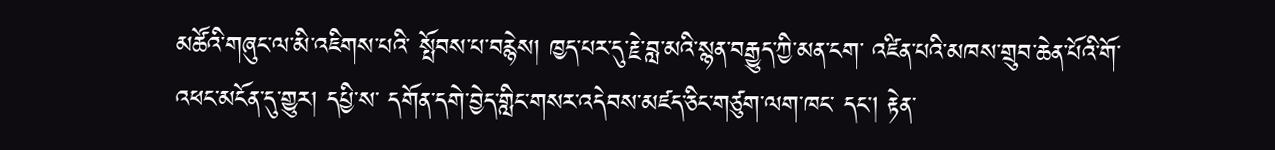མཚོའི་གཞུང་ལ་མི་འཇིགས་པའི་ སྤོབས་པ་བརྙེས། ཁྱད་པར་དུ་རྗེ་བླ་མའི་སྙན་བརྒྱུད་ཀྱི་མན་ངག་ འཛིན་པའི་མཁས་གྲུབ་ཆེན་པོའི་གོ་འཕང་མངོན་དུ་གྱུར། དཔྱི་ས་ དགོན་དགེ་བྱེད་གླིང་གསར་འདེབས་མཛད་ཅིང་གཙུག་ལག་ཁང་ དང། རྟེན་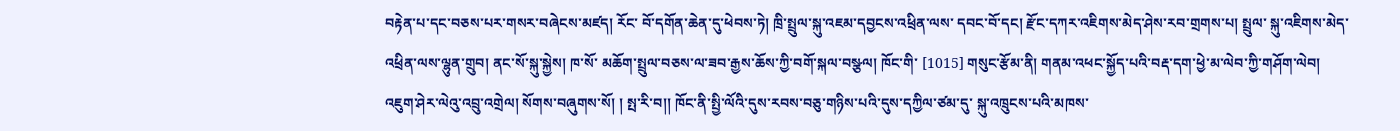བརྟེན་པ་དང་བཅས་པར་གསར་བཞེངས་མཛད། རོང་ བོ་དགོན་ཆེན་དུ་ཕེབས་ཏེ། ཁྲི་སྤྲུལ་སྐུ་འཇམ་དབྱངས་འཕྲིན་ལས་ དབང་བོ་དང། རྫོང་དཀར་འཇིགས་མེད་ཤེས་རབ་གྲགས་པ། སྤྲུལ་ སྐུ་འཇིགས་མེད་འཕྲིན་ལས་ལྷུན་གྲུབ། ནང་སོ་སྐུ་སྐྱེས། ཁ་སོ་ མཆོག་སྤྲུལ་བཅས་ལ་ཟབ་རྒྱས་ཆོས་ཀྱི་བགོ་སྐལ་བསྩལ། ཁོང་གི་ [1015] གསུང་རྩོམ་ནི། གནམ་འཕང་སྐྱོད་པའི་བརྡ་དག་ཕྱེ་མ་ལེབ་ཀྱི་གཤོག་ལེབ། འཇུག་ཤེར་ལེའུ་འབྲུ་འགྲེལ། སོགས་བཞུགས་སོ། ། སྤ་རི་བ།། ཁོང་ནི་སྤྱི་ལོའི་དུས་རབས་བཅུ་གཉིས་པའི་དུས་དཀྱིལ་ཙམ་དུ་ སྐུ་འཁྲུངས་པའི་མཁས་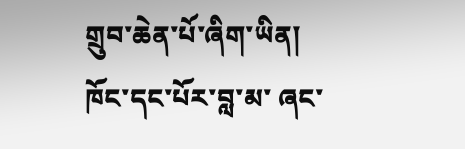གྲུབ་ཆེན་པོ་ཞིག་ཡིན། ཁོང་དང་པོར་བླ་མ་ ཞང་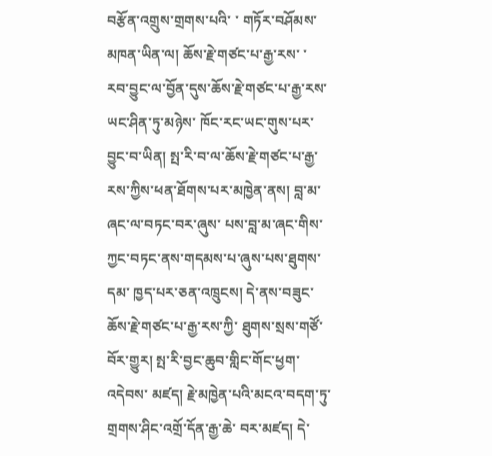བརྩོན་འགྲུས་གྲགས་པའི་ ་ གཏོར་བཤོམས་ མཁན་ཡིན་ལ། ཆོས་རྗེ་གཙང་པ་རྒྱ་རས་ ་ རབ་བྱུང་ལ་བྱོན་དུས་ཆོས་རྗེ་གཙང་པ་རྒྱ་རས་ཡང་ཤིན་ཏུ་མཉེས་ ཁོང་རང་ཡང་གུས་པར་བྱུང་བ་ཡིན། སྤ་རི་བ་ལ་ཆོས་རྗེ་གཙང་པ་རྒྱ་ རས་ཀྱིས་ཕན་ཐོགས་པར་མཁྱེན་ནས། བླ་མ་ཞང་ལ་བཏང་བར་ཞུས་ པས་བླ་མ་ཞང་གིས་ཀྱང་བཏང་ནས་གདམས་པ་ཞུས་པས་ཐུགས་དམ་ ཁྱད་པར་ཅན་འཁྲུངས། དེ་ནས་བཟུང་ཆོས་རྗེ་གཙང་པ་རྒྱ་རས་ཀྱི་ ཐུགས་སྲས་གཙོ་བོར་གྱུར། སྤ་རི་བྱང་ཆུབ་གླིང་གོང་ཕྱག་འདེབས་ མཛད། རྗེ་མཁྱེན་པའི་མངའ་བདག་ཏུ་གྲགས་ཤིང་འགྲོ་དོན་རྒྱ་ཆེ་ བར་མཛད། དེ་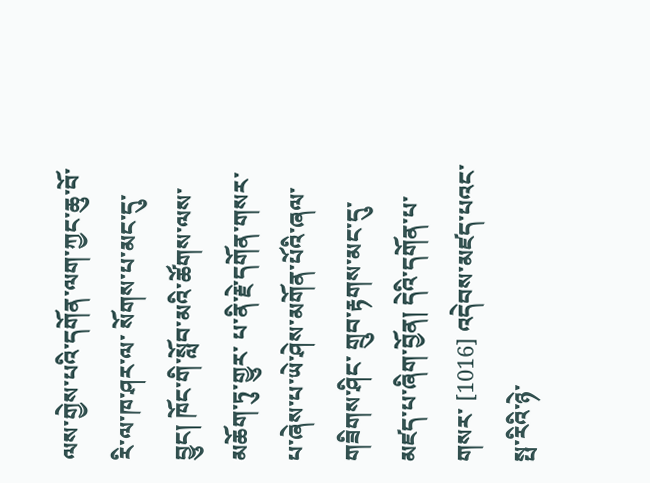ལས་གྱེས་པའི་དགོན་ལག་ཀྱང་ཆུ་བོ་རི་ལ་ཁ་ཤར་ལ་ སོགས་པ་མང་དུ་བྱུང། ཁོང་གི་སློབ་མའི་ཚོགས་ལས་མཆོག་ཏུ་གྱུར་ པ་ནི་རྗེ་དགོན་གསར་པ་ཞེས་པ་ཡེ་ཤེས་མགོན་པོའི་ཞལ་གཟིགས་ཤིང་ གྲུབ་རྟགས་མང་དུ་མཛད་པ་ཞིག་བྱོན། དེའི་དགོན་པ་གསར་ [1016] འདེབས་མཛད་པའང་སྤ་རིའི་ཉེ་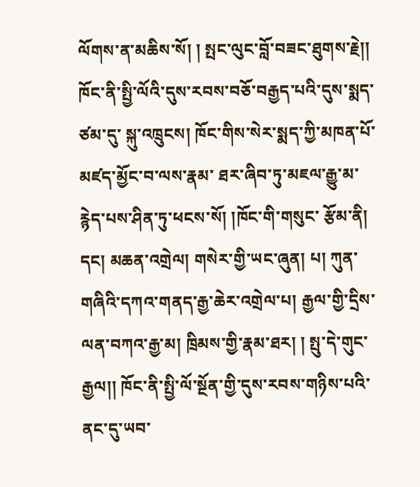ལོགས་ན་མཆིས་སོ། ། སྤང་ལུང་བློ་བཟང་ཐུགས་རྗེ།། ཁོང་ནི་སྤྱི་ལོའི་དུས་རབས་བཅོ་བརྒྱད་པའི་དུས་སྨད་ཙམ་དུ་ སྐུ་འཁྲུངས། ཁོང་གིས་སེར་སྨད་ཀྱི་མཁན་པོ་མཛད་མྱོང་བ་ལས་རྣམ་ ཐར་ཞིབ་ཏུ་མཇལ་རྒྱུ་མ་རྙེད་པས་ཤིན་ཏུ་ཕངས་སོ། །ཁོང་གི་གསུང་ རྩོམ་ནི། དང། མཆན་འགྲེལ། གསེར་གྱི་ཡང་ཞུན། པ། ཀུན་གཞིའི་དཀའ་གནད་རྒྱ་ཆེར་འགྲེལ་པ། རྒྱལ་གྱི་དྲིས་ལན་བཀའ་རྒྱ་མ། ཁྲིམས་གྱི་རྣམ་ཐར། ། སྤུ་དེ་གུང་རྒྱལ།། ཁོང་ནི་སྤྱི་ལོ་སྔོན་གྱི་དུས་རབས་གཉིས་པའི་ནང་དུ་ཡབ་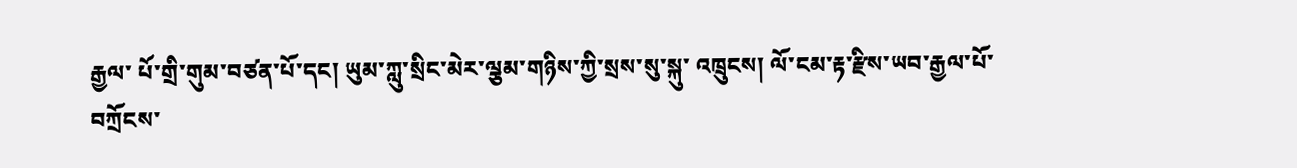རྒྱལ་ པོ་གྲི་གུམ་བཙན་པོ་དང། ཡུམ་ཀླུ་སྲིང་མེར་ལྕམ་གཉིས་ཀྱི་སྲས་སུ་སྐུ་ འཁྲུངས། ལོ་ངམ་རྟ་རྫིས་ཡབ་རྒྱལ་པོ་བཀྲོངས་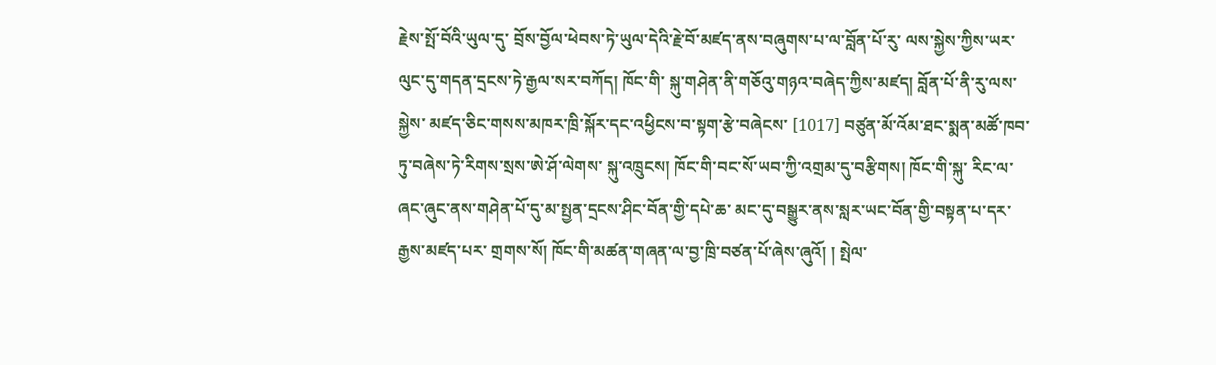རྗེས་སྤོ་བོའི་ཡུལ་དུ་ བྲོས་བྱོལ་ཕེབས་ཏེ་ཡུལ་དེའི་རྗེ་བོ་མཛད་ནས་བཞུགས་པ་ལ་བློན་པོ་རུ་ ལས་སྐྱེས་ཀྱིས་ཡར་ལུང་དུ་གདན་དྲངས་ཏེ་རྒྱལ་སར་བཀོད། ཁོང་གི་ སྐུ་གཤེན་ནི་གཅོའུ་གཉའ་བཞེད་ཀྱིས་མཛད། བློན་པོ་ནི་རུ་ལས་སྐྱེས་ མཛད་ཅིང་གསས་མཁར་ཁྲི་སྐོར་དང་འཕྱིངས་བ་སྟག་རྩེ་བཞེངས་ [1017] བཙུན་མོ་འོམ་ཐང་སྨན་མཚོ་ཁབ་ཏུ་བཞེས་ཏེ་རིགས་སྲས་ཨེ་ཤོ་ལེགས་ སྐུ་འཁྲུངས། ཁོང་གི་བང་སོ་ཡབ་ཀྱི་འགྲམ་དུ་བརྩིགས། ཁོང་གི་སྐུ་ རིང་ལ་ཞང་ཞུང་ནས་གཤེན་པོ་དུ་མ་སྤྱན་དྲངས་ཤིང་བོན་གྱི་དཔེ་ཆ་ མང་དུ་བསྒྱུར་ནས་སླར་ཡང་བོན་གྱི་བསྟན་པ་དར་རྒྱས་མཛད་པར་ གྲགས་སོ། ཁོང་གི་མཚན་གཞན་ལ་བྱ་ཁྲི་བཙན་པོ་ཞེས་ཞུའོ། ། སྤེལ་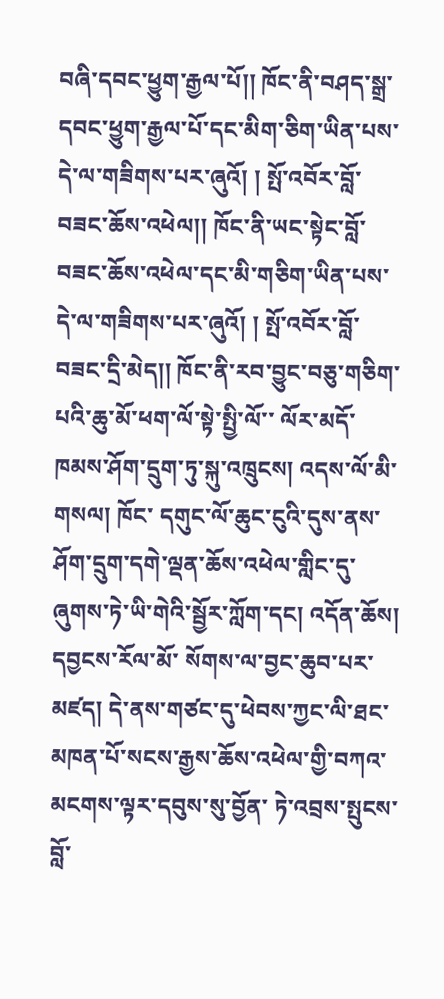བཞི་དབང་ཕྱུག་རྒྱལ་པོ།། ཁོང་ནི་བཤད་སྒྲ་དབང་ཕྱུག་རྒྱལ་པོ་དང་མིག་ཅིག་ཡིན་པས་ དེ་ལ་གཟིགས་པར་ཞུའོ། ། སྤོ་འབོར་བློ་བཟང་ཆོས་འཕེལ།། ཁོང་ནི་ཡང་སྟེང་བློ་བཟང་ཆོས་འཕེལ་དང་མི་གཅིག་ཡིན་པས་ དེ་ལ་གཟིགས་པར་ཞུའོ། ། སྤོ་འབོར་བློ་བཟང་དྲི་མེད།། ཁོང་ནི་རབ་བྱུང་བཅུ་གཅིག་པའི་ཆུ་མོ་ཕག་ལོ་སྟེ་སྤྱི་ལོ་་ ལོར་མདོ་ཁམས་ཤོག་དྲུག་ཏུ་སྐུ་འཁྲུངས། འདས་ལོ་མི་གསལ། ཁོང་ དགུང་ལོ་ཆུང་ངུའི་དུས་ནས་ཤོག་དྲུག་དགེ་ལྡན་ཆོས་འཕེལ་གླིང་དུ་ ཞུགས་ཏེ་ཡི་གེའི་སྦྱོར་ཀློག་དང། འདོན་ཆོས། དབྱངས་རོལ་མོ་ སོགས་ལ་བྱང་ཆུབ་པར་མཛད། དེ་ནས་གཙང་དུ་ཕེབས་ཀྱང་ལི་ཐང་ མཁན་པོ་སངས་རྒྱས་ཆོས་འཕེལ་གྱི་བཀའ་མངགས་ལྟར་དབུས་སུ་བྱོན་ ཏེ་འབྲས་སྤུངས་བློ་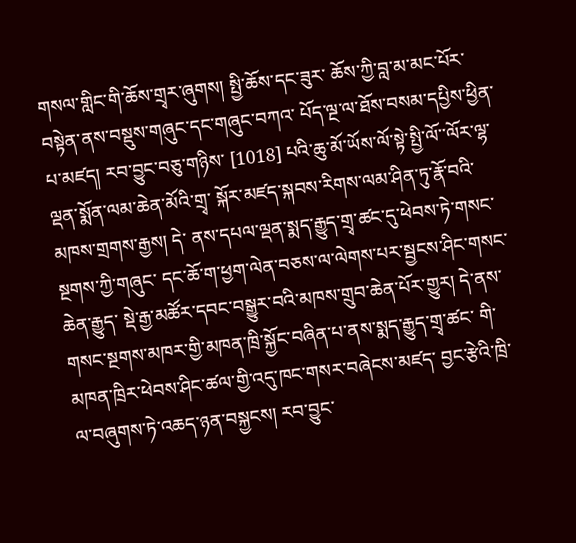གསལ་གླིང་གི་ཆོས་གྲྭར་ཞུགས། སྤྱི་ཆོས་དང་ཟུར་ ཆོས་ཀྱི་བླ་མ་མང་པོར་བསྟེན་ནས་བསྡུས་གཞུང་དང་གཞུང་བཀའ་ པོད་ལྔ་ལ་ཐོས་བསམ་དཔྱིས་ཕྱིན་པ་མཛད། རབ་བྱུང་བཅུ་གཉིས་ [1018] པའི་ཆུ་མོ་ཡོས་ལོ་སྟེ་སྤྱི་ལོ་་ལོར་ལྷ་ལྡན་སྨོན་ལམ་ཆེན་མོའི་གྲྭ་ སྐོར་མཛད་སྐབས་རིགས་ལམ་ཤིན་ཏུ་རྣོ་བའི་མཁས་གྲགས་རྒྱས། དེ་ ནས་དཔལ་ལྡན་སྨད་རྒྱུད་གྲྭ་ཚང་དུ་ཕེབས་ཏེ་གསང་སྔགས་ཀྱི་གཞུང་ དང་ཆོ་ག་ཕྱག་ལེན་བཅས་ལ་ལེགས་པར་སྦྱངས་ཤིང་གསང་ཆེན་རྒྱུད་ སྡེ་རྒྱ་མཚོར་དབང་བསྒྱུར་བའི་མཁས་གྲུབ་ཆེན་པོར་གྱུར། དེ་ནས་ གསང་སྔགས་མཁར་གྱི་མཁན་ཁྲི་སྐྱོང་བཞིན་པ་ནས་སྨད་རྒྱུད་གྲྭ་ཚང་ གི་མཁན་ཁྲིར་ཕེབས་ཤིང་ཚལ་གྱི་འདུ་ཁང་གསར་བཞེངས་མཛད་ བྱང་རྩེའི་ཁྲི་ལ་བཞུགས་ཏེ་འཆད་ཉན་བསྐྱངས། རབ་བྱུང་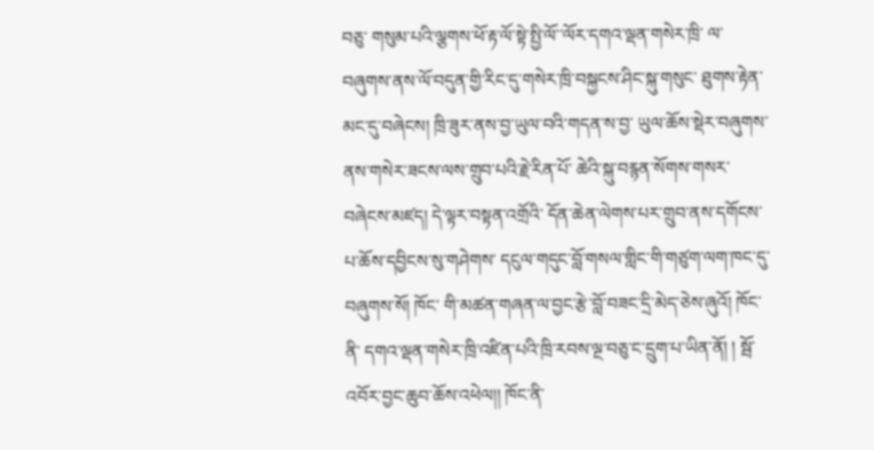བཅུ་ གསུམ་པའི་ལྕགས་ཕོ་རྟ་ལོ་སྟེ་སྤྱི་ལོ་་ལོར་དགའ་ལྡན་གསེར་ཁྲི་ ལ་བཞུགས་ནས་ལོ་བདུན་གྱི་རིང་དུ་གསེར་ཁྲི་བསྐྱངས་ཤིང་སྐུ་གསུང་ ཐུགས་རྟེན་མང་དུ་བཞེངས། ཁྲི་ཟུར་ནས་བྱ་ཡུལ་བའི་གདན་ས་བྱ་ ཡུལ་ཆོས་སྡེར་བཞུགས་ནས་གསེར་ཟངས་ལས་གྲུབ་པའི་རྗེ་རིན་པོ་ ཆེའི་སྐུ་བརྙན་སོགས་གསར་བཞེངས་མཛད། དེ་ལྟར་བསྟན་འགྲོའི་ དོན་ཆེན་ལེགས་པར་གྲུབ་ནས་དགོངས་པ་ཆོས་དབྱིངས་སུ་གཤེགས་ དངུལ་གདུང་བློ་གསལ་གླིང་གི་གཙུག་ལག་ཁང་དུ་བཞུགས་སོ། ཁོང་ གི་མཚན་གཞན་ལ་བྱང་རྩེ་བློ་བཟང་དྲི་མེད་ཅེས་ཞུའོ། ཁོང་ནི་ དགའ་ལྡན་གསེར་ཁྲི་འཛིན་པའི་ཁྲི་རབས་ལྔ་བཅུ་ང་དྲུག་པ་ཡིན་ནོ། ། སྦོ་འབོར་བྱང་ཆུབ་ཆོས་འཕེལ།། ཁོང་ནི་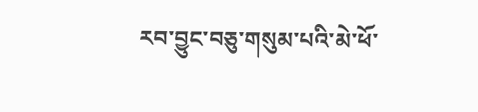རབ་བྱུང་བཅུ་གསུམ་པའི་མེ་ཕོ་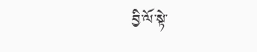བྱི་ལོ་སྟེ་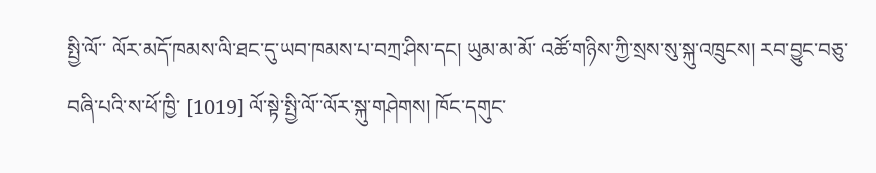སྤྱི་ལོ་་ ལོར་མདོ་ཁམས་ལི་ཐང་དུ་ཡབ་ཁམས་པ་བཀྲ་ཤིས་དང། ཡུམ་མ་མོ་ འཚོ་གཉིས་ཀྱི་སྲས་སུ་སྐུ་འཁྲུངས། རབ་བྱུང་བཅུ་བཞི་པའི་ས་ཕོ་ཁྱི་ [1019] ལོ་སྟེ་སྤྱི་ལོ་་ལོར་སྐུ་གཤེགས། ཁོང་དགུང་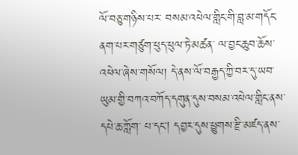ལོ་བཅུ་གཉིས་པར་ བསམ་འཕེལ་གླིང་གི་བླ་མ་གདོང་ནག་པར་གཙུག་ཕུད་ཕུལ་ཏེ་མཚན་ ལ་བྱང་ཆུབ་ཆོས་འཕེལ་ཞེས་གསོལ། དེ་ནས་ལོ་བརྒྱད་ཀྱི་བར་དུ་ཡབ་ ཡུམ་གྱི་བཀའ་བཀོད་དགུན་དུས་བསམ་འཕེལ་གླིང་ནས་དཔེ་ཆ་ཀློག་ པ་དང། དབྱར་དུས་ཕྱུགས་རྫི་མཛད་ནས་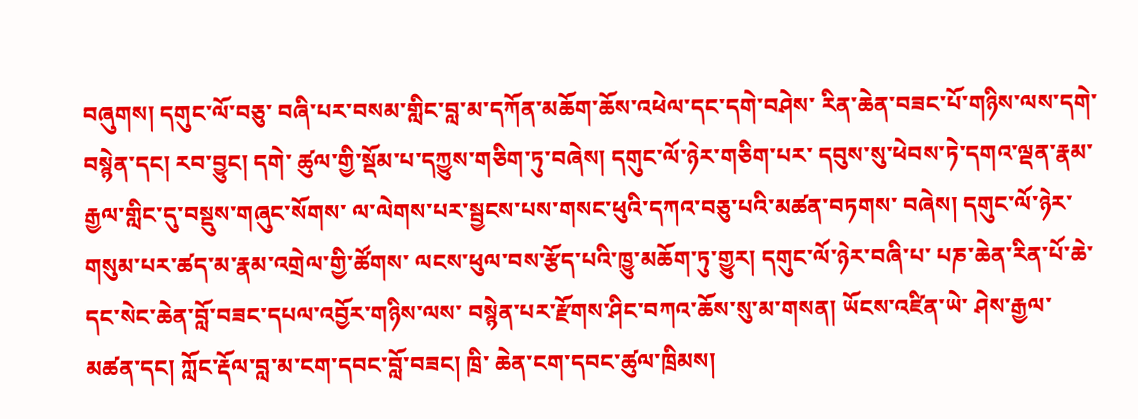བཞུགས། དགུང་ལོ་བཅུ་ བཞི་པར་བསམ་གླིང་བླ་མ་དཀོན་མཆོག་ཆོས་འཕེལ་དང་དགེ་བཤེས་ རིན་ཆེན་བཟང་པོ་གཉིས་ལས་དགེ་བསྙེན་དང། རབ་བྱུང། དགེ་ ཚུལ་གྱི་སྡོམ་པ་དཀྱུས་གཅིག་ཏུ་བཞེས། དགུང་ལོ་ཉེར་གཅིག་པར་ དབུས་སུ་ཕེབས་ཏེ་དགའ་ལྡན་རྣམ་རྒྱལ་གླིང་དུ་བསྡུས་གཞུང་སོགས་ ལ་ལེགས་པར་སྦྱངས་པས་གསང་ཕུའི་དཀའ་བཅུ་པའི་མཚན་བཏགས་ བཞེས། དགུང་ལོ་ཉེར་གསུམ་པར་ཚད་མ་རྣམ་འགྲེལ་གྱི་ཚོགས་ ལངས་ཕུལ་བས་རྩོད་པའི་ཁྱུ་མཆོག་ཏུ་གྱུར། དགུང་ལོ་ཉེར་བཞི་པ་ པཎ་ཆེན་རིན་པོ་ཆེ་དང་སེང་ཆེན་བློ་བཟང་དཔལ་འབྱོར་གཉིས་ལས་ བསྙེན་པར་རྫོགས་ཤིང་བཀའ་ཆོས་སུ་མ་གསན། ཡོངས་འཛིན་ཡེ་ ཤེས་རྒྱལ་མཚན་དང། ཀློང་རྡོལ་བླ་མ་ངག་དབང་བློ་བཟང། ཁྲི་ ཆེན་ངག་དབང་ཚུལ་ཁྲིམས།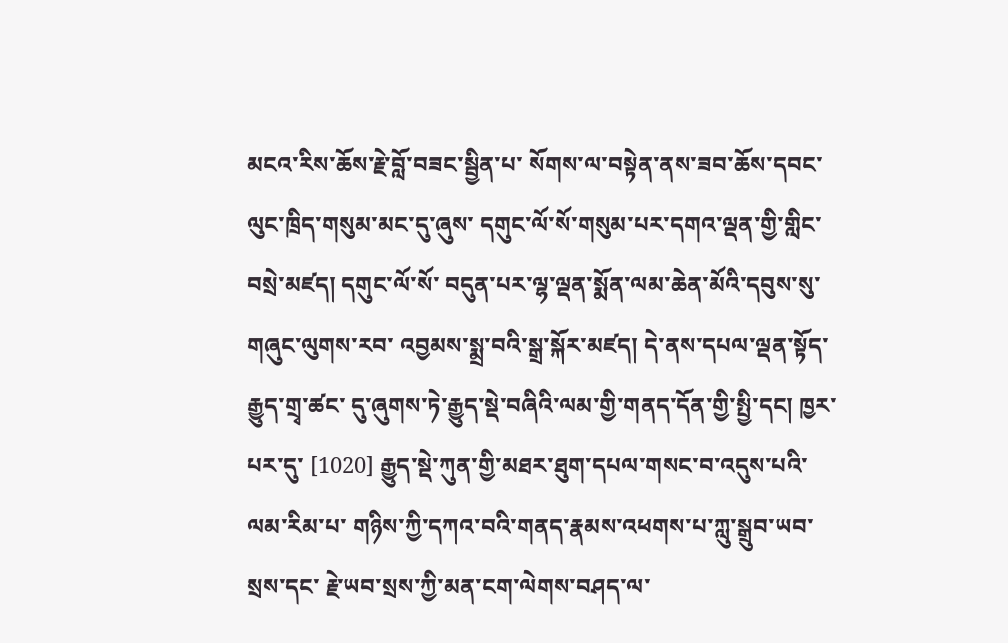མངའ་རིས་ཆོས་རྗེ་བློ་བཟང་སྦྱིན་པ་ སོགས་ལ་བསྟེན་ནས་ཟབ་ཆོས་དབང་ལུང་ཁྲིད་གསུམ་མང་དུ་ཞུས་ དགུང་ལོ་སོ་གསུམ་པར་དགའ་ལྡན་གྱི་གླིང་བསྲེ་མཛད། དགུང་ལོ་སོ་ བདུན་པར་ལྷ་ལྡན་སྨོན་ལམ་ཆེན་མོའི་དབུས་སུ་གཞུང་ལུགས་རབ་ འབྱམས་སྨྲ་བའི་སྒྲ་སྐོར་མཛད། དེ་ནས་དཔལ་ལྡན་སྟོད་རྒྱུད་གྲྭ་ཚང་ དུ་ཞུགས་ཏེ་རྒྱུད་སྡེ་བཞིའི་ལམ་གྱི་གནད་དོན་གྱི་སྤྱི་དང། ཁྱར་པར་དུ་ [1020] རྒྱུད་སྡེ་ཀུན་གྱི་མཐར་ཐུག་དཔལ་གསང་བ་འདུས་པའི་ལམ་རིམ་པ་ གཉིས་ཀྱི་དཀའ་བའི་གནད་རྣམས་འཕགས་པ་ཀླུ་སྒྲུབ་ཡབ་སྲས་དང་ རྗེ་ཡབ་སྲས་ཀྱི་མན་ངག་ལེགས་བཤད་ལ་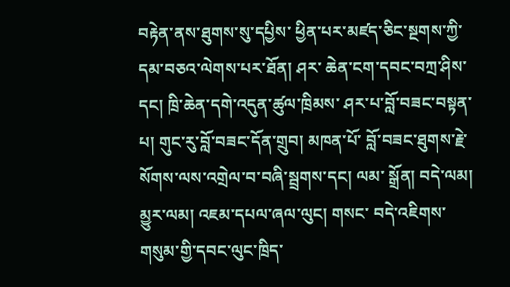བརྟེན་ནས་ཐུགས་སུ་དཔྱིས་ ཕྱིན་པར་མཛད་ཅིང་སྔགས་ཀྱི་དམ་བཅའ་ལེགས་པར་ཐོན། ཤར་ ཆེན་ངག་དབང་བཀྲ་ཤིས་དང། ཁྲི་ཆེན་དགེ་འདུན་ཚུལ་ཁྲིམས་ ཤར་པ་བློ་བཟང་བསྟན་པ། གུང་རུ་བློ་བཟང་དོན་གྲུབ། མཁན་པོ་ བློ་བཟང་ཐུགས་རྗེ་སོགས་ལས་འགྲེལ་བ་བཞི་སྦྲགས་དང། ལམ་ སྒྲོན། བདེ་ལམ། མྱུར་ལམ། འཇམ་དཔལ་ཞལ་ལུང། གསང་ བདེ་འཇིགས་གསུམ་གྱི་དབང་ལུང་ཁྲིད་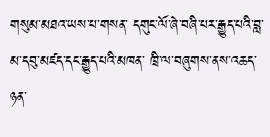གསུམ་མཐའ་ཡས་པ་གསན་ དགུང་ལོ་ཞེ་བཞི་པར་རྒྱུད་པའི་བླ་མ་དབུ་མཛད་དང་རྒྱུད་པའི་མཁན་ ཁྲི་ལ་བཞུགས་ནས་འཆད་ཉན་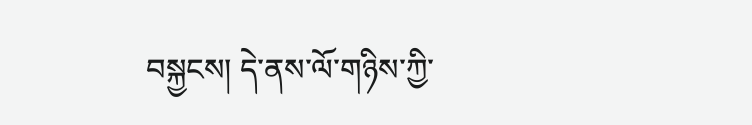བསྐྱངས། དེ་ནས་ལོ་གཉིས་ཀྱི་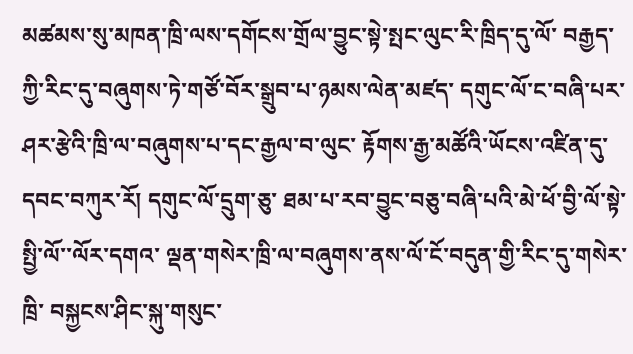མཚམས་སུ་མཁན་ཁྲི་ལས་དགོངས་གྲོལ་བྱུང་སྟེ་སྤང་ལུང་རི་ཁྲིད་དུ་ལོ་ བརྒྱད་ཀྱི་རིང་དུ་བཞུགས་ཏེ་གཙོ་བོར་སྒྲུབ་པ་ཉམས་ལེན་མཛད་ དགུང་ལོ་ང་བཞི་པར་ཤར་རྩེའི་ཁྲི་ལ་བཞུགས་པ་དང་རྒྱལ་བ་ལུང་ རྟོགས་རྒྱ་མཚོའི་ཡོངས་འཛིན་དུ་དབང་བཀུར་རོ། དགུང་ལོ་དྲུག་ཅུ་ ཐམ་པ་རབ་བྱུང་བཅུ་བཞི་པའི་མེ་ཕོ་བྱི་ལོ་སྟེ་སྤྱི་ལོ་་ལོར་དགའ་ ལྡན་གསེར་ཁྲི་ལ་བཞུགས་ནས་ལོ་ངོ་བདུན་གྱི་རིང་དུ་གསེར་ཁྲི་ བསྐྱངས་ཤིང་སྐུ་གསུང་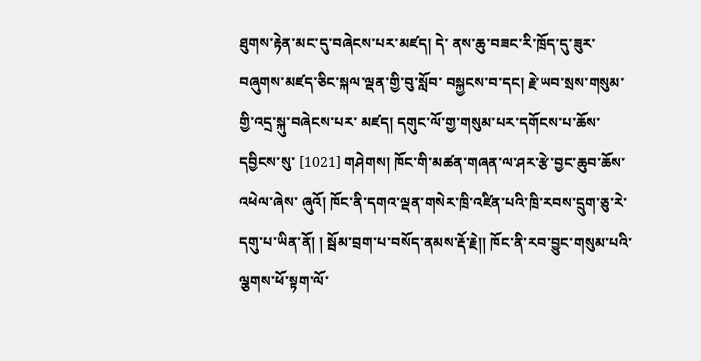ཐུགས་རྟེན་མང་དུ་བཞེངས་པར་མཛད། དེ་ ནས་ཆུ་བཟང་རི་ཁྲོད་དུ་ཟུར་བཞུགས་མཛད་ཅིང་སྐལ་ལྡན་གྱི་བུ་སློབ་ བསྐྱངས་བ་དང། རྗེ་ཡབ་སྲས་གསུམ་གྱི་འདྲ་སྐུ་བཞེངས་པར་ མཛད། དགུང་ལོ་གྱ་གསུམ་པར་དགོངས་པ་ཆོས་དབྱིངས་སུ་ [1021] གཤེགས། ཁོང་གི་མཚན་གཞན་ལ་ཤར་རྩེ་བྱང་ཆུབ་ཆོས་འཕེལ་ཞེས་ ཞུའོ། ཁོང་ནི་དགའ་ལྡན་གསེར་ཁྲི་འཛིན་པའི་ཁྲི་རབས་དྲུག་ཅུ་རེ་ དགུ་པ་ཡིན་ནོ། ། སྦོམ་བྲག་པ་བསོད་ནམས་རྡོ་རྗེ།། ཁོང་ནི་རབ་བྱུང་གསུམ་པའི་ལྕགས་ཕོ་སྟག་ལོ་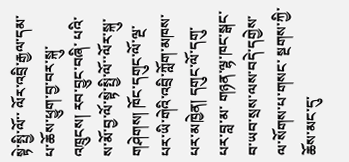སྟེ་སྤྱི་ལོ་་ ལོར་འབྲི་རྒྱལ་དམ་པ་ཆོས་ཕྱུག་བྱ་བར་སྐུ་འཁྲུངས། རབ་བྱུང་བཞི་ པའི་ས་མོ་བྱ་ལོ་སྟེ་སྤྱི་ལོ་་ལོར་སྐུ་གཤེགས། ཁོང་དགུང་ལོ་ལྔ་ པར་ཡི་གེའི་འབྲི་ཀློག་མཁས་པར་མཁྱེན། དགུང་ལོ་དགུ་པར་བླ་མ་ གཉན་ལྷ་ཁང་སྒང་བ་ཡབ་སྲས་ལས་བདེ་དགྱེས་ལ་སོགས་པ་གསང་ སྔགས་ཀྱི་ཆོས་མང་དུ་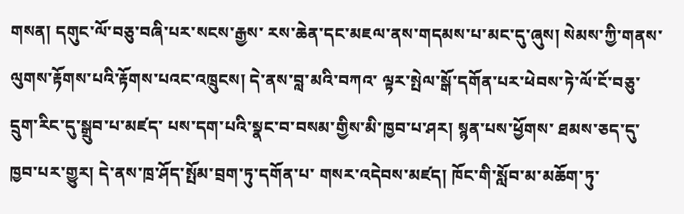གསན། དགུང་ལོ་བཅུ་བཞི་པར་སངས་རྒྱས་ རས་ཆེན་དང་མཇལ་ནས་གདམས་པ་མང་དུ་ཞུས། སེམས་ཀྱི་གནས་ ལུགས་རྟོགས་པའི་རྟོགས་པའང་འཁྲུངས། དེ་ནས་བླ་མའི་བཀའ་ ལྟར་སྤེལ་སྒོ་དགོན་པར་ཕེབས་ཏེ་ལོ་ངོ་བཅུ་དྲུག་རིང་དུ་སྒྲུབ་པ་མཛད་ པས་དག་པའི་སྣང་བ་བསམ་གྱིས་མི་ཁྱབ་པ་ཤར། སྙན་པས་ཕྱོགས་ ཐམས་ཅད་དུ་ཁྱབ་པར་གྱུར། དེ་ནས་ཁྲ་ཤོད་སྤོམ་བྲག་ཏུ་དགོན་པ་ གསར་འདེབས་མཛད། ཁོང་གི་སློབ་མ་མཆོག་ཏུ་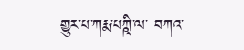གྱུར་པ་ཀརྨ་པཀྵི་ལ་ བཀའ་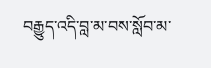བརྒྱུད་འདི་བླ་མ་བས་སློབ་མ་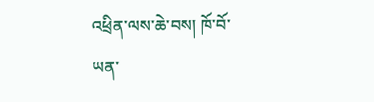འཕྲིན་ལས་ཆེ་བས། ཁོ་བོ་ཡན་